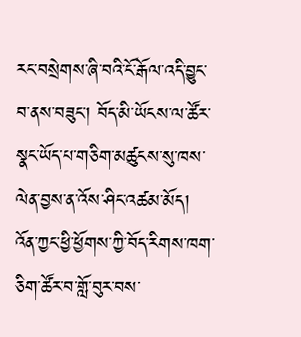རང་བསྲེགས་ཞི་བའི་ངོ་རྒོལ་འདི་བྱུང་བ་ནས་བཟུང་། བོད་མི་ཡོངས་ལ་ཚོར་སྣང་ཡོད་པ་གཅིག་མཚུངས་སུ་ཁས་ལེན་བྱས་ན་འོས་ཤིང་འཚམ་མོད། འོན་ཀྱང་ཕྱི་ཕྱོགས་ཀྱི་བོད་རིགས་ཁག་ཅིག་ཚོར་བ་གློ་བུར་བས་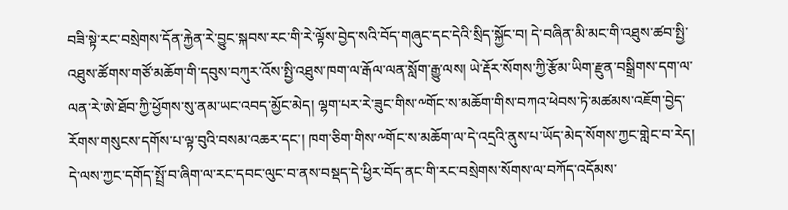བཟི་སྟེ་རང་བསྲེགས་དོན་རྐྱེན་རེ་བྱུང་སྐབས་རང་གི་རེ་ལྟོས་བྱེད་སའི་བོད་གཞུང་དང་དེའི་སྲིད་སྐྱོང་བ། དེ་བཞིན་མི་མང་གི་འཐུས་ཚབ་སྤྱི་འཐུས་ཚོགས་གཙོ་མཆོག་གི་དབུས་བཀུར་འོས་སྤྱི་འཐུས་ཁག་ལ་རྒོལ་ལན་སློག་རྒྱུ་ལས། ཡེ་རྡོར་སོགས་ཀྱི་རྩོམ་ཡིག་རྫུན་བསྒྲིགས་དག་ལ་ལན་རེ་ཨེ་ཐོབ་ཀྱི་ཕྱོགས་སུ་ནམ་ཡང་འབད་མྱོང་མེད། ལྷག་པར་རེ་ཟུང་གིས་༸གོང་ས་མཆོག་གིས་བཀའ་ཕེབས་ཏེ་མཚམས་འཇོག་བྱེད་རོགས་གསུངས་དགོས་པ་ལྟ་བུའི་བསམ་འཆར་དང་། ཁག་ཅིག་གིས་༸གོང་ས་མཆོག་ལ་དེ་འདྲའི་ནུས་པ་ཡོད་མེད་སོགས་ཀྱང་གླེང་བ་རེད། དེ་ལས་ཀྱང་དགོད་སྤྲོ་བ་ཞིག་ལ་རང་དབང་ལུང་བ་ནས་བསྡད་དེ་ཕྱིར་བོད་ནང་གི་རང་བསྲེགས་སོགས་ལ་བཀོད་འདོམས་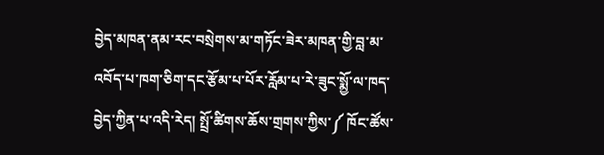བྱེད་མཁན་ནམ་རང་བསྲེགས་མ་གཏོང་ཟེར་མཁན་གྱི་བླ་མ་འབོད་པ་ཁག་ཅིག་དང་རྩོམ་པ་པོར་རློམ་པ་རེ་ཟུང་སྨྱོ་ལ་ཁད་བྱེད་ཀྱིན་པ་འདི་རེད། སྤྲོ་ཚིགས་ཆོས་གྲགས་ཀྱིས་༼ ཁོང་ཚོས་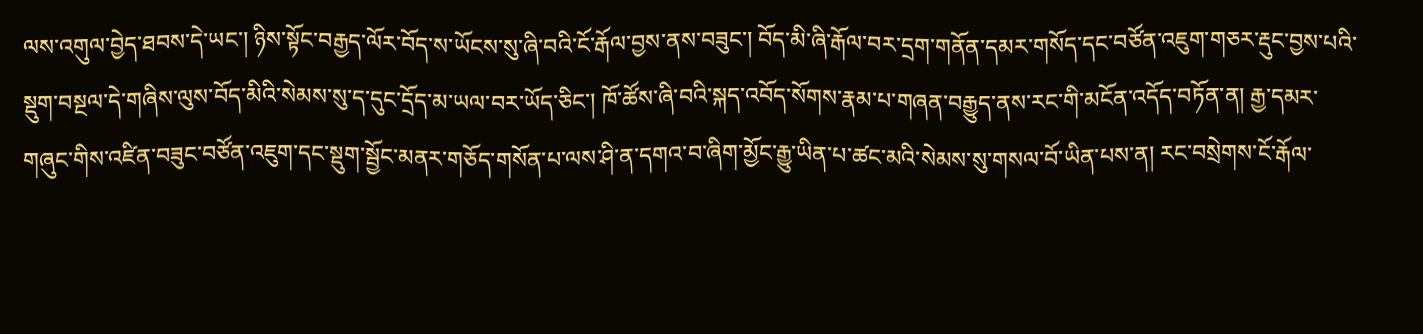ལས་འགུལ་བྱེད་ཐབས་དེ་ཡང་། ཉིས་སྟོང་བརྒྱད་ལོར་བོད་ས་ཡོངས་སུ་ཞི་བའི་ངོ་རྒོལ་བྱས་ནས་བཟུང་། བོད་མི་ཞི་རྒོལ་བར་དྲག་གནོན་དམར་གསོད་དང་བཙོན་འཇུག་གཅར་རྡུང་བྱས་པའི་སྡུག་བསྔལ་དེ་གཞིས་ལུས་བོད་མིའི་སེམས་སུ་ད་དུང་དྲོད་མ་ཡལ་བར་ཡོད་ཅིང་། ཁོ་ཚོས་ཞི་བའི་སྐད་འབོད་སོགས་རྣམ་པ་གཞན་བརྒྱུད་ནས་རང་གི་མངོན་འདོད་བཏོན་ན། རྒྱ་དམར་གཞུང་གིས་འཛིན་བཟུང་བཙོན་འཇུག་དང་སྡུག་སྦྱོང་མནར་གཅོད་གསོན་པ་ལས་ཤི་ན་དགའ་བ་ཞིག་མྱོང་རྒྱུ་ཡིན་པ་ཚང་མའི་སེམས་སུ་གསལ་བོ་ཡིན་པས་ན། རང་བསྲེགས་ངོ་རྒོལ་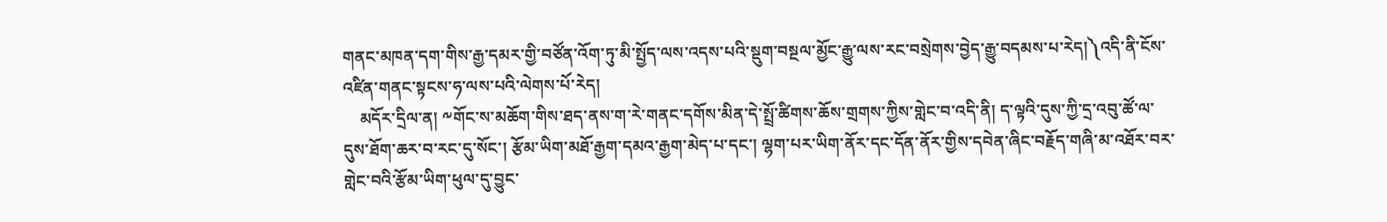གནང་མཁན་དག་གིས་རྒྱ་དམར་གྱི་བཙོན་འོག་ཏུ་མི་སྤྱོད་ལས་འདས་པའི་སྡུག་བསྔལ་མྱོང་རྒྱུ་ལས་རང་བསྲེགས་བྱེད་རྒྱུ་བདམས་པ་རེད།༽འདི་ནི་ངོས་འཛིན་གནང་སྟངས་ཧ་ལས་པའི་ལེགས་པོ་རེད།
    མདོར་དྲིལ་ན། ༸གོང་ས་མཆོག་གིས་ཐད་ནས་ག་རེ་གནང་དགོས་མིན་དེ་སྤྲོ་ཚིགས་ཆོས་གྲགས་ཀྱིས་གླེང་བ་འདི་ནི། ད་ལྟའི་དུས་ཀྱི་དྲ་འབུ་ཚོ་ལ་དུས་ཐོག་ཆར་བ་རང་དུ་སོང་། རྩོམ་ཡིག་མཐོ་རྒྱག་དམའ་རྒྱག་མེད་པ་དང་། ལྷག་པར་ཡིག་ནོར་དང་དོན་ནོར་གྱིས་དབེན་ཞིང་བརྗོད་གཞི་མ་འཐོར་བར་གླེང་བའི་རྩོམ་ཡིག་ཕུལ་དུ་བྱུང་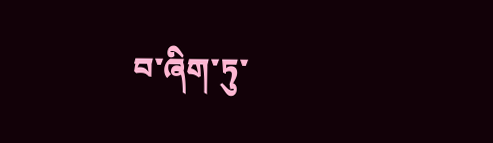བ་ཞིག་ཏུ་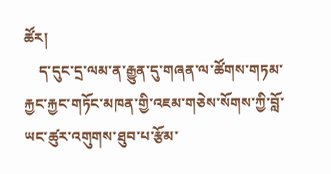ཚོར།
    ད་དུང་དྲ་ལམ་ན་རྒྱུན་དུ་གཞན་ལ་ཚོགས་གཏམ་རྐྱང་རྐྱང་གཏོང་མཁན་གྱི་འཇམ་གཅེས་སོགས་ཀྱི་བློ་ཡང་ཚུར་འགུགས་ཐུབ་པ་རྩོམ་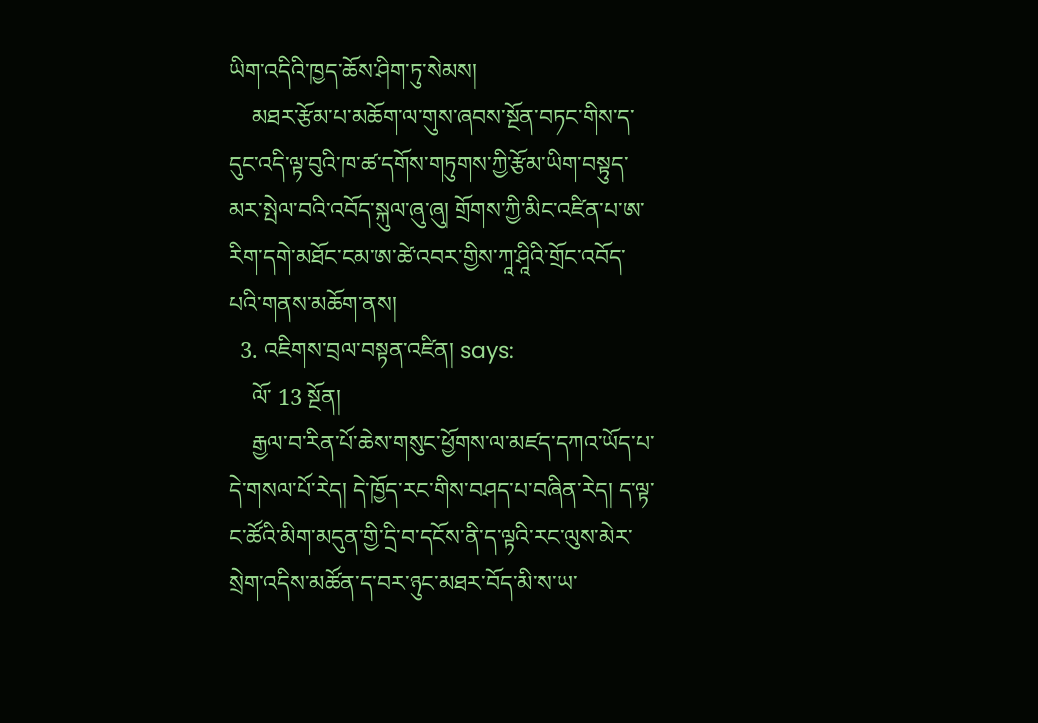ཡིག་འདིའི་ཁྱད་ཆོས་ཤིག་ཏུ་སེམས།
    མཐར་རྩོམ་པ་མཆོག་ལ་གུས་ཞབས་སྔོན་བཏང་གིས་ད་དུང་འདི་ལྟ་བུའི་ཁ་ཚ་དགོས་གཏུགས་ཀྱི་རྩོམ་ཡིག་བསྟུད་མར་སྤེལ་བའི་འབོད་སྐུལ་ཞུ་ཞུ། གྲོགས་ཀྱི་མིང་འཛིན་པ་ཨ་རིག་དགེ་མཐོང་ངམ་ཨ་ཚེ་འབར་གྱིས་ཀཱ་ཤཱིའི་གྲོང་འབོད་པའི་གནས་མཆོག་ནས།
  3. འཇིགས་བྲལ་བསྟན་འཛིན། says:
    ལོ་ 13 སྔོན།
    རྒྱལ་བ་རིན་པོ་ཆེས་གསུང་ཕྱོགས་ལ་མཛད་དཀའ་ཡོད་པ་དེ་གསལ་པོ་རེད། དེ་ཁྱོད་རང་གིས་བཤད་པ་བཞིན་རེད། ད་ལྟ་ང་ཚོའི་མིག་མདུན་གྱི་དྲི་བ་དངོས་ནི་ད་ལྟའི་རང་ལུས་མེར་སྲེག་འདིས་མཚོན་ད་བར་ཉུང་མཐར་བོད་མི་ས་ཡ་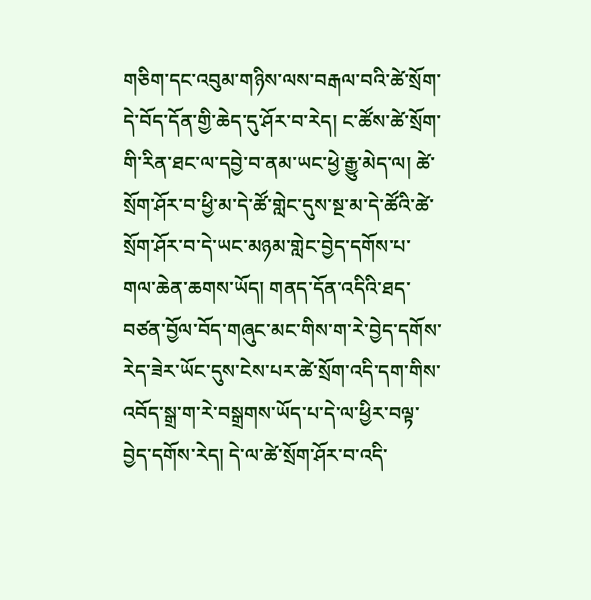གཅིག་དང་འབུམ་གཉིས་ལས་བརྒལ་བའི་ཚེ་སྲོག་དེ་བོད་དོན་གྱི་ཆེད་དུ་ཤོར་བ་རེད། ང་ཚོས་ཚེ་སྲོག་གི་རིན་ཐང་ལ་དབྱེ་བ་ནམ་ཡང་ཕྱེ་རྒྱུ་མེད་ལ། ཚེ་སྲོག་ཤོར་བ་ཕྱི་མ་དེ་ཚོ་གླེང་དུས་སྔ་མ་དེ་ཚོའི་ཚེ་སྲོག་ཤོར་བ་དེ་ཡང་མཉམ་གླེང་བྱེད་དགོས་པ་གལ་ཆེན་ཆགས་ཡོད། གནད་དོན་འདིའི་ཐད་བཙན་བྱོལ་བོད་གཞུང་མང་གིས་ག་རེ་བྱེད་དགོས་རེད་ཟེར་ཡོང་དུས་ངེས་པར་ཚེ་སྲོག་འདི་དག་གིས་འབོད་སྒྲ་ག་རེ་བསྒྲགས་ཡོད་པ་དེ་ལ་ཕྱིར་བལྟ་བྱེད་དགོས་རེད། དེ་ལ་ཚེ་སྲོག་ཤོར་བ་འདི་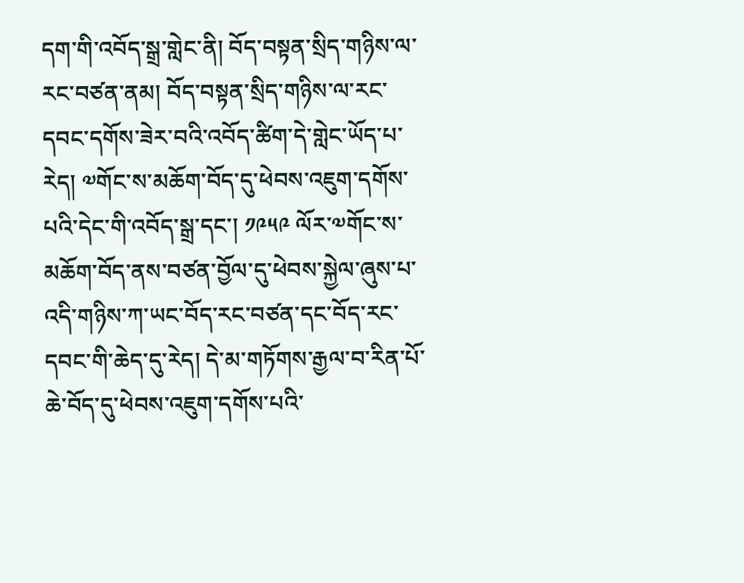དག་གི་འབོད་སྒྲ་གླེང་ནི། བོད་བསྟན་སྲིད་གཉིས་ལ་རང་བཙན་ནམ། བོད་བསྟན་སྲིད་གཉིས་ལ་རང་དབང་དགོས་ཟེར་བའི་འབོད་ཚིག་དེ་གླེང་ཡོད་པ་རེད། ༧གོང་ས་མཆོག་བོད་དུ་ཕེབས་འཇུག་དགོས་པའི་དེང་གི་འབོད་སྒྲ་དང་། ༡༩༥༩ ལོར་༧གོང་ས་མཆོག་བོད་ནས་བཙན་བྱོལ་དུ་ཕེབས་སྐྱེལ་ཞུས་པ་འདི་གཉིས་ཀ་ཡང་བོད་རང་བཙན་དང་བོད་རང་དབང་གི་ཆེད་དུ་རེད། དེ་མ་གཏོགས་རྒྱལ་བ་རིན་པོ་ཆེ་བོད་དུ་ཕེབས་འཇུག་དགོས་པའི་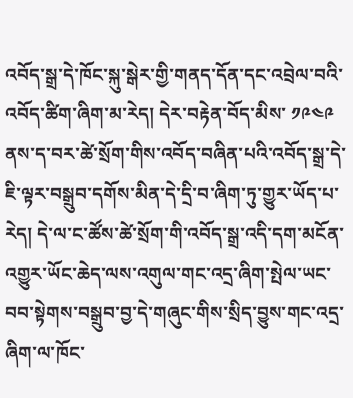འབོད་སྒྲ་དེ་ཁོང་སྐུ་སྒེར་གྱི་གནད་དོན་དང་འབྲེལ་བའི་འབོད་ཚིག་ཞིག་མ་རེད། དེར་བརྟེན་བོད་མིས་ ༡༩༤༩ ནས་ད་བར་ཚེ་སྲོག་གིས་འབོད་བཞིན་པའི་འབོད་སྒྲ་དེ་ཇི་ལྟར་བསྒྲུབ་དགོས་མིན་དེ་དྲི་བ་ཞིག་ཏུ་གྱུར་ཡོད་པ་རེད། དེ་ལ་ང་ཚོས་ཚེ་སྲོག་གི་འབོད་སྒྲ་འདི་དག་མངོན་འགྱུར་ཡོང་ཆེད་ལས་འགུལ་གང་འདྲ་ཞིག་སྤེལ་ཡང་བབ་སྟེགས་བསྒྲུབ་བྱ་དེ་གཞུང་གིས་སྲིད་བྱུས་གང་འདྲ་ཞིག་ལ་ཁོང་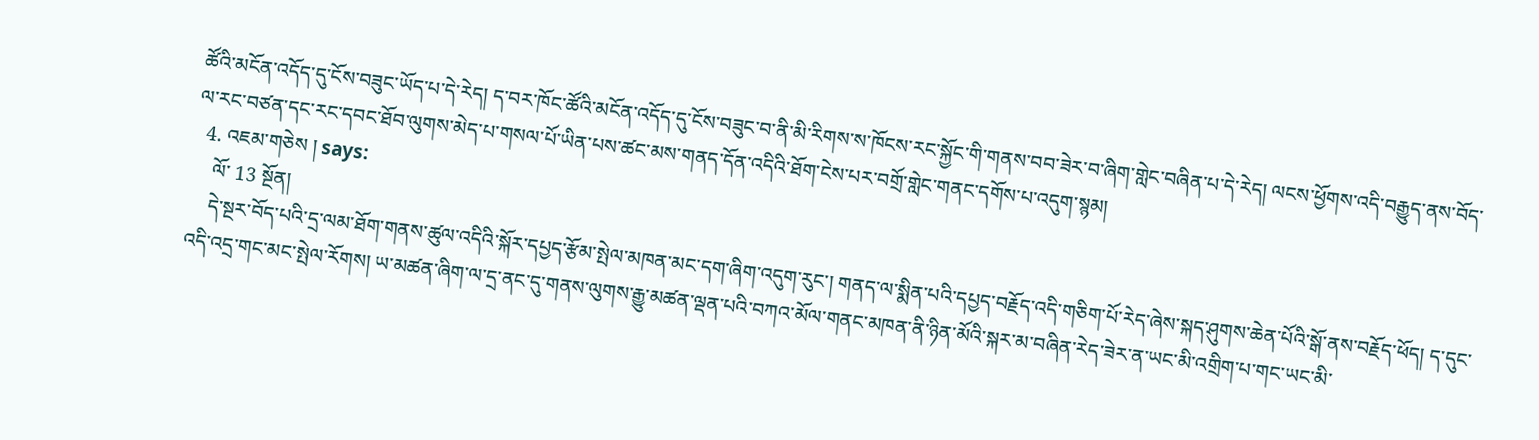ཚོའི་མངོན་འདོད་དུ་ངོས་བཟུང་ཡོད་པ་དེ་རེད། ད་བར་ཁོང་ཚོའི་མངོན་འདོད་དུ་ངོས་བཟུང་བ་ནི་མི་རིགས་ས་ཁོངས་རང་སྐྱོང་གི་གནས་བབ་ཟེར་བ་ཞིག་གླེང་བཞིན་པ་དེ་རེད། ལངས་ཕྱོགས་འདི་བརྒྱུད་ནས་བོད་ལ་རང་བཙན་དང་རང་དབང་ཐོབ་ལུགས་མེད་པ་གསལ་པོ་ཡིན་པས་ཚང་མས་གནད་དོན་འདིའི་ཐོག་ངེས་པར་བགྲོ་གླེང་གནང་དགོས་པ་འདུག་སྙམ།
  4. འཇམ་གཅེས ། says:
    ལོ་ 13 སྔོན།
    དེ་སྔར་བོད་པའི་དྲ་ལམ་ཐོག་གནས་ཚུལ་འདིའི་སྐོར་དཔྱད་རྩོམ་སྤེལ་མཁན་མང་དག་ཞིག་འདུག་རུང་། གནད་ལ་སྨིན་པའི་དཔྱད་བརྗོད་འདི་གཅིག་པོ་རེད་ཞེས་སྐད་ཤུགས་ཆེན་པོའི་སྒོ་ནས་བརྗོད་ཕོད། ད་དུང་འདི་འདྲ་གང་མང་སྤེལ་རོགས། ཡ་མཚན་ཞིག་ལ་དྲ་ནང་དུ་གནས་ལུགས་རྒྱུ་མཚན་ལྡན་པའི་བཀའ་མོལ་གནང་མཁན་ནི་ཉིན་མོའི་སྐར་མ་བཞིན་རེད་ཟེར་ན་ཡང་མི་འགྲིག་པ་གང་ཡང་མི་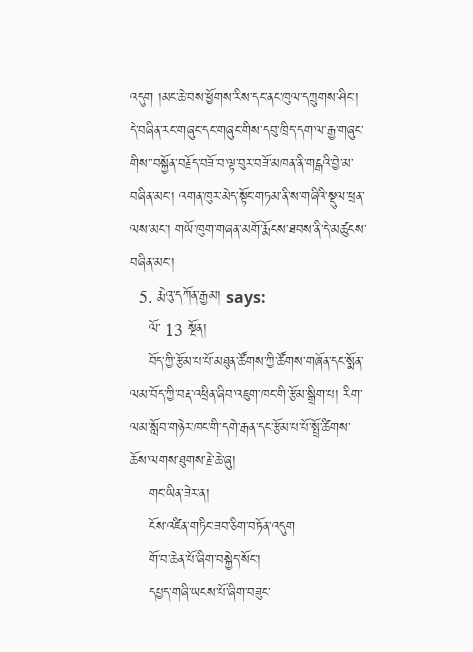འདུག །མང་ཆེ་བས་ཕྱོགས་རིས་དང་ནང་ཁུལ་དཀྲུགས་ཤིང་། དེ་བཞིན་རང་གཞུང་དང་གཞུང་གིས་དབུ་ཁྲིད་དག་ལ་རྒྱ་གཞུང་གིས་་བསྐྱོན་བརྗོད་བཟོ་བ་ལྟ་བུར་བཟོ་མཁན་ནི་གངྒའི་བྱེ་མ་བཞིན་མང་། འགན་ཁུར་མེད་སྟོང་གཏམ་ནི་ས་གཞིའི་སྡུལ་ཕྲན་ལས་མང་། གཡོ་ཁུག་གཞན་མགོ་རྨོངས་ཐབས་ནི་དེ་མཚུངས་བཞིན་མང་།
  5. རྨེའུ་དཀོན་རྒྱམ། says:
    ལོ་ 13 སྔོན།
    བོད་ཀྱི་རྩོམ་པ་པོ་མཐུན་ཚོགས་ཀྱི་ཚོགས་གཞོན་དང་སྨོན་ལམ་བོད་ཀྱི་བརྡ་འཕྲིན་ཞིབ་འཇུག་ཁང་གི་རྩོམ་སྒྲིག་པ། རིག་ལམ་སློབ་གཉེར་ཁང་གི་དགེ་རྒན་དང་རྩོམ་པ་པོ་སྤྲོ་ཚིགས་ཆོས་ལགས་ཐུགས་རྗེ་ཆེ་ཞུ།
    གང་ཡིན་ཟེར་ན།
    ངོས་འཛིན་གཏིང་ཟབ་ཅིག་བཏོན་འདུག
    གོ་བ་ཆེན་པོ་ཞིག་བསྐྱེད་སོང་།
    དཔྱད་གཞི་ཡངས་པོ་ཞིག་བཟུང་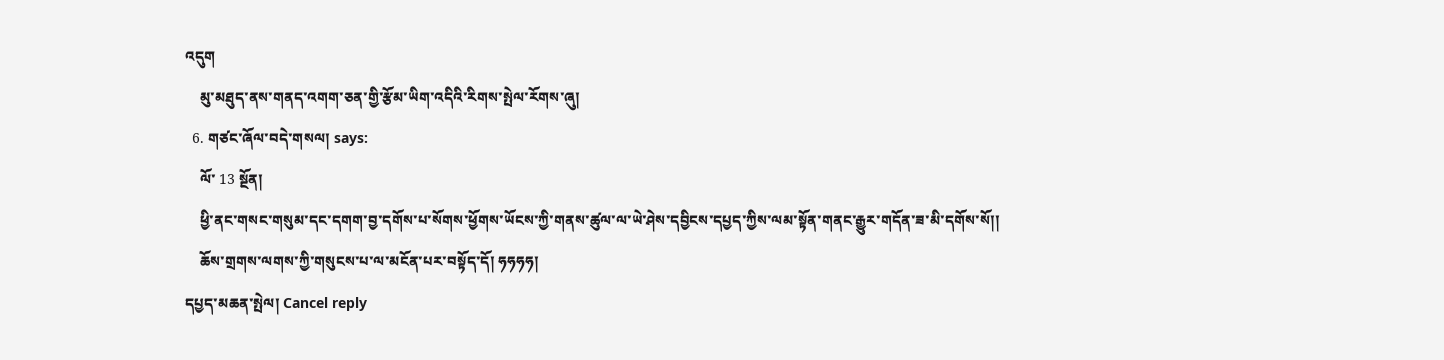འདུག
    མུ་མཐུད་ནས་གནད་འགག་ཅན་གྱི་རྩོམ་ཡིག་འདིའི་རིགས་སྤེལ་རོགས་ཞུ།
  6. གཙང་ཞོལ་བདེ་གསལ། says:
    ལོ་ 13 སྔོན།
    ཕྱི་ནང་གསང་གསུམ་དང་དགག་བྱ་དགོས་པ་སོགས་ཕྱོགས་ཡོངས་ཀྱི་གནས་ཚུལ་ལ་ཡེ་ཤེས་དབྱིངས་དཔྱད་ཀྱིས་ལམ་སྟོན་གནང་རྒྱུར་གདོན་ཟ་མི་དགོས་སོ།།
    ཆོས་གྲགས་ལགས་ཀྱི་གསུངས་པ་ལ་མངོན་པར་བསྟོད་དོ། ཧཧཧཧ།
དཔྱད་མཆན་སྤེལ། Cancel reply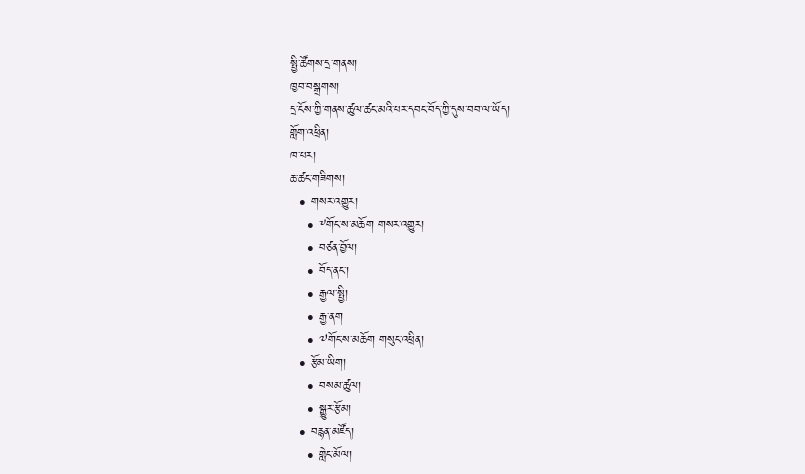སྤྱི་ཚོགས་དྲ་གནས།
ཁྱབ་བསྒྲགས།
དྲ་ངོས་ཀྱི་གནས་ཚུལ་ཚང་མའི་པར་དབང་བོད་ཀྱི་དུས་བབ་ལ་ཡོད།
གློག་འཕྲིན།
ཁ་པར།
ཆ་ཚང་གཟིགས།
  • གསར་འགྱུར།
    • ༸གོང་ས་མཆོག གསར་འགྱུར།
    • བཙན་བྱོལ།
    • བོད་ནང་།
    • རྒྱལ་སྤྱི།
    • རྒྱ་ནག
    • ༧གོང་ས་མཆོག གསུང་འཕྲིན།
  • རྩོམ་ཡིག།
    • བསམ་ཚུལ།
    • སྒྱུར་རྩོམ།
  • བརྙན་མཛོད།
    • གླེང་མོལ།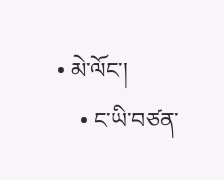• མེ་ལོང་།
    • ང་ཡི་བཙན་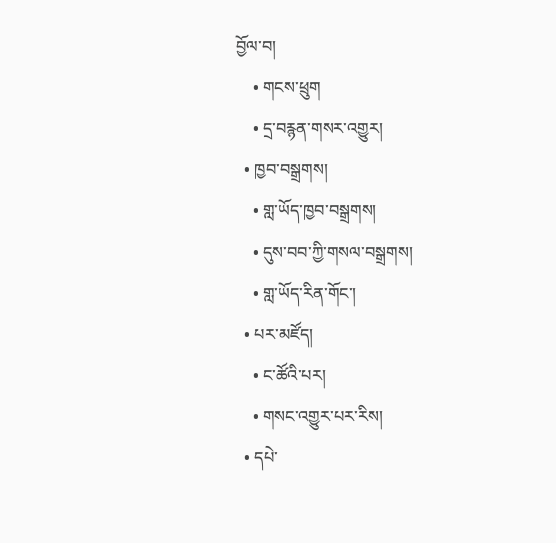བྱོལ་བ།
    • གངས་ཕྲུག
    • དྲ་བརྙན་གསར་འགྱུར།
  • ཁྱབ་བསྒྲགས།
    • གླ་ཡོད་ཁྱབ་བསྒྲགས།
    • དུས་བབ་ཀྱི་གསལ་བསྒྲགས།
    • གླ་ཡོད་རིན་གོང་།
  • པར་མཛོད།
    • ང་ཚོའི་པར།
    • གསང་འགྱུར་པར་རིས།
  • དཔེ་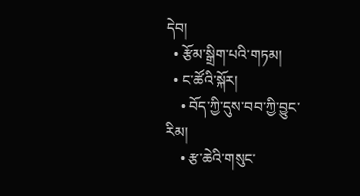དེབ།
  • རྩོམ་སྒྲིག་པའི་གཏམ།
  • ང་ཚོའི་སྐོར།
    • བོད་ཀྱི་དུས་བབ་ཀྱི་བྱུང་རིམ།
    • རྩ་ཆེའི་གསུང་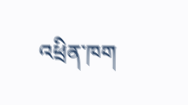འཕྲིན་ཁག